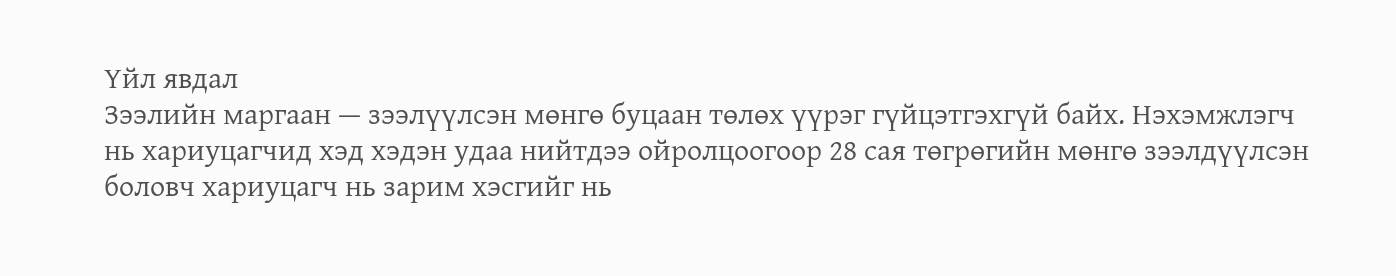Үйл явдал
Зээлийн маргаан — зээлүүлсэн мөнгө буцаан төлөх үүрэг гүйцэтгэхгүй байх. Нэхэмжлэгч нь хариуцагчид хэд хэдэн удаа нийтдээ ойролцоогоор 28 сая төгрөгийн мөнгө зээлдүүлсэн боловч хариуцагч нь зарим хэсгийг нь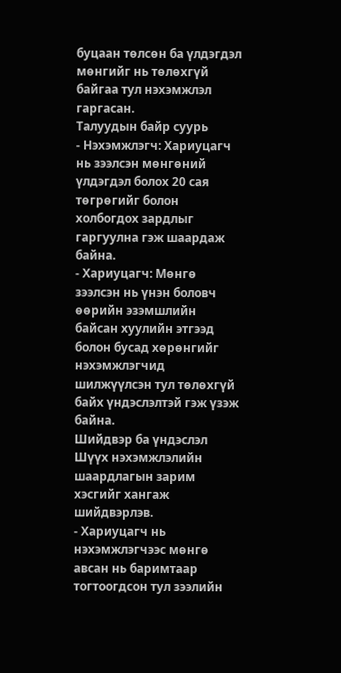буцаан төлсөн ба үлдэгдэл мөнгийг нь төлөхгүй байгаа тул нэхэмжлэл гаргасан.
Талуудын байр суурь
- Нэхэмжлэгч: Хариуцагч нь зээлсэн мөнгөний үлдэгдэл болох 20 сая төгрөгийг болон холбогдох зардлыг гаргуулна гэж шаардаж байна.
- Хариуцагч: Мөнгө зээлсэн нь үнэн боловч өөрийн эзэмшлийн байсан хуулийн этгээд болон бусад хөрөнгийг нэхэмжлэгчид шилжүүлсэн тул төлөхгүй байх үндэслэлтэй гэж үзэж байна.
Шийдвэр ба үндэслэл
Шүүх нэхэмжлэлийн шаардлагын зарим хэсгийг хангаж шийдвэрлэв.
- Хариуцагч нь нэхэмжлэгчээс мөнгө авсан нь баримтаар тогтоогдсон тул зээлийн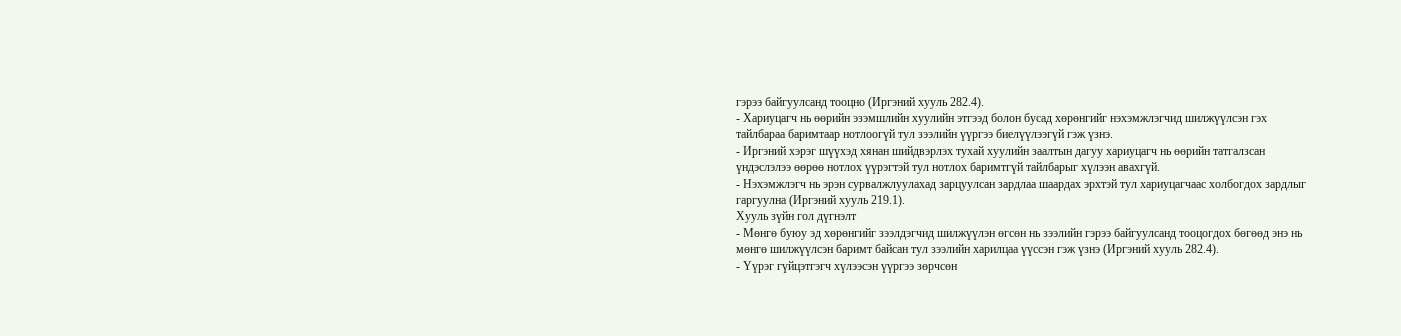гэрээ байгуулсанд тооцно (Иргэний хууль 282.4).
- Хариуцагч нь өөрийн эзэмшлийн хуулийн этгээд болон бусад хөрөнгийг нэхэмжлэгчид шилжүүлсэн гэх тайлбараа баримтаар нотлоогүй тул зээлийн үүргээ биелүүлээгүй гэж үзнэ.
- Иргэний хэрэг шүүхэд хянан шийдвэрлэх тухай хуулийн заалтын дагуу хариуцагч нь өөрийн татгалзсан үндэслэлээ өөрөө нотлох үүрэгтэй тул нотлох баримтгүй тайлбарыг хүлээн авахгүй.
- Нэхэмжлэгч нь эрэн сурвалжлуулахад зарцуулсан зардлаа шаардах эрхтэй тул хариуцагчаас холбогдох зардлыг гаргуулна (Иргэний хууль 219.1).
Хууль зүйн гол дүгнэлт
- Мөнгө буюу эд хөрөнгийг зээлдэгчид шилжүүлэн өгсөн нь зээлийн гэрээ байгуулсанд тооцогдох бөгөөд энэ нь мөнгө шилжүүлсэн баримт байсан тул зээлийн харилцаа үүссэн гэж үзнэ (Иргэний хууль 282.4).
- Үүрэг гүйцэтгэгч хүлээсэн үүргээ зөрчсөн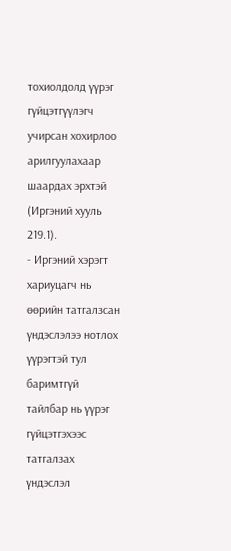тохиолдолд үүрэг гүйцэтгүүлэгч учирсан хохирлоо арилгуулахаар шаардах эрхтэй (Иргэний хууль 219.1).
- Иргэний хэрэгт хариуцагч нь өөрийн татгалзсан үндэслэлээ нотлох үүрэгтэй тул баримтгүй тайлбар нь үүрэг гүйцэтгэхээс татгалзах үндэслэл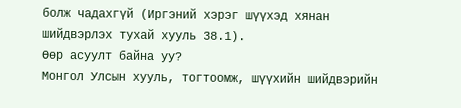болж чадахгүй (Иргэний хэрэг шүүхэд хянан шийдвэрлэх тухай хууль 38.1).
Өөр асуулт байна уу?
Монгол Улсын хууль, тогтоомж, шүүхийн шийдвэрийн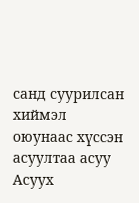санд суурилсан хиймэл оюунаас хүссэн асуултаа асуу
Асуух